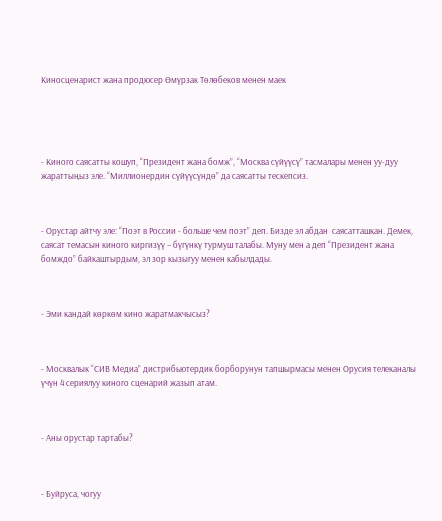Киносценарист жана продюсер Өмүрзак Төлөбеков менен маек





- Киного саясатты кошуп, “Президент жана бомж”, “Москва сүйүүсү” тасмалары менен уу-дуу жараттыңыз эле. “Миллионердин сүйүүсүндө” да саясатты тескепсиз.



- Орустар айтчу эле: “Поэт в России - больше чем поэт” деп. Бизде эл абдан  саясатташкан. Демек, саясат темасын киного киргизүү – бүгүнкү турмуш талабы. Муну мен а деп “Президент жана бомждо” байкаштырдым, эл зор кызыгуу менен кабылдады.



- Эми кандай көркөм кино жаратмакчысыз?



- Москвалык “СИВ Медиа” дистрибьютердик борборунун тапшырмасы менен Орусия телеканалы үчүн 4 сериялуу киного сценарий жазып атам.



- Аны орустар тартабы?



- Буйруса, чогуу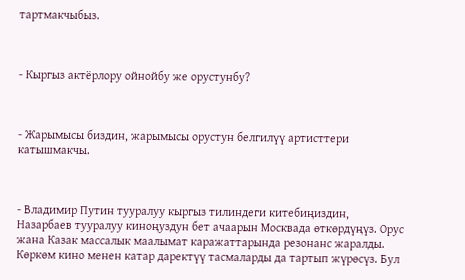тартмакчыбыз.



- Кыргыз актёрлору ойнойбу же орустунбу?



- Жарымысы биздин, жарымысы орустун белгилүү артисттери катышмакчы.



- Владимир Путин тууралуу кыргыз тилиндеги китебиңиздин, Назарбаев тууралуу киноңуздун бет ачаарын Москвада өткөрдүңүз. Орус жана Казак массалык маалымат каражаттарында резонанс жаралды. Көркөм кино менен катар даректүү тасмаларды да тартып жүрөсүз. Бул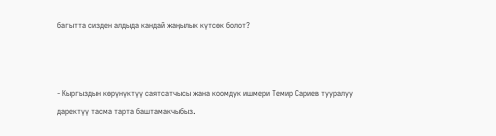багытта сизден алдыда кандай жаңылык күтсөк болот?



- Кыргыздын көрүнүктүү саятсатчысы жана коомдук ишмери Темир Сариев тууралуу даректүү тасма тарта баштамакчыбыз.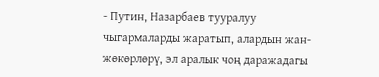- Путин, Назарбаев тууралуу чыгармаларды жаратып, алардын жан-жөкөрлөрү, эл аралык чоң даражадагы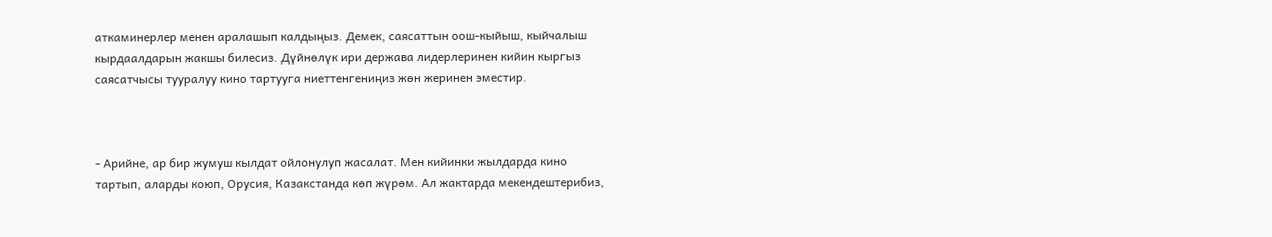аткаминерлер менен аралашып калдыңыз. Демек, саясаттын оош-кыйыш, кыйчалыш кырдаалдарын жакшы билесиз. Дүйнөлүк ири держава лидерлеринен кийин кыргыз саясатчысы тууралуу кино тартууга ниеттенгениңиз жөн жеринен эместир.



- Арийне, ар бир жумуш кылдат ойлонулуп жасалат. Мен кийинки жылдарда кино тартып, аларды коюп, Орусия, Казакстанда көп жүрөм. Ал жактарда мекендештерибиз,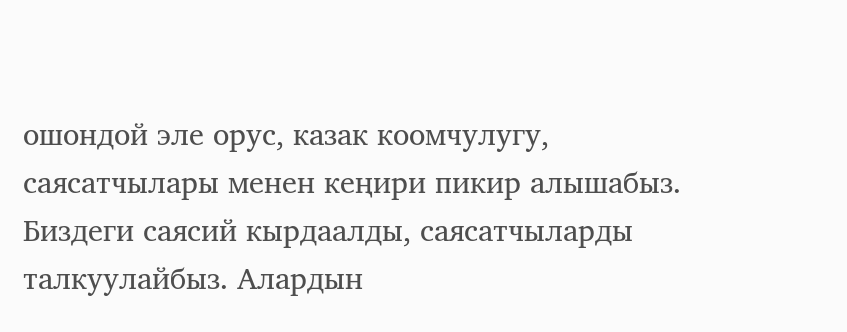ошондой эле орус, казак коомчулугу, саясатчылары менен кеңири пикир алышабыз. Биздеги саясий кырдаалды, саясатчыларды талкуулайбыз. Алардын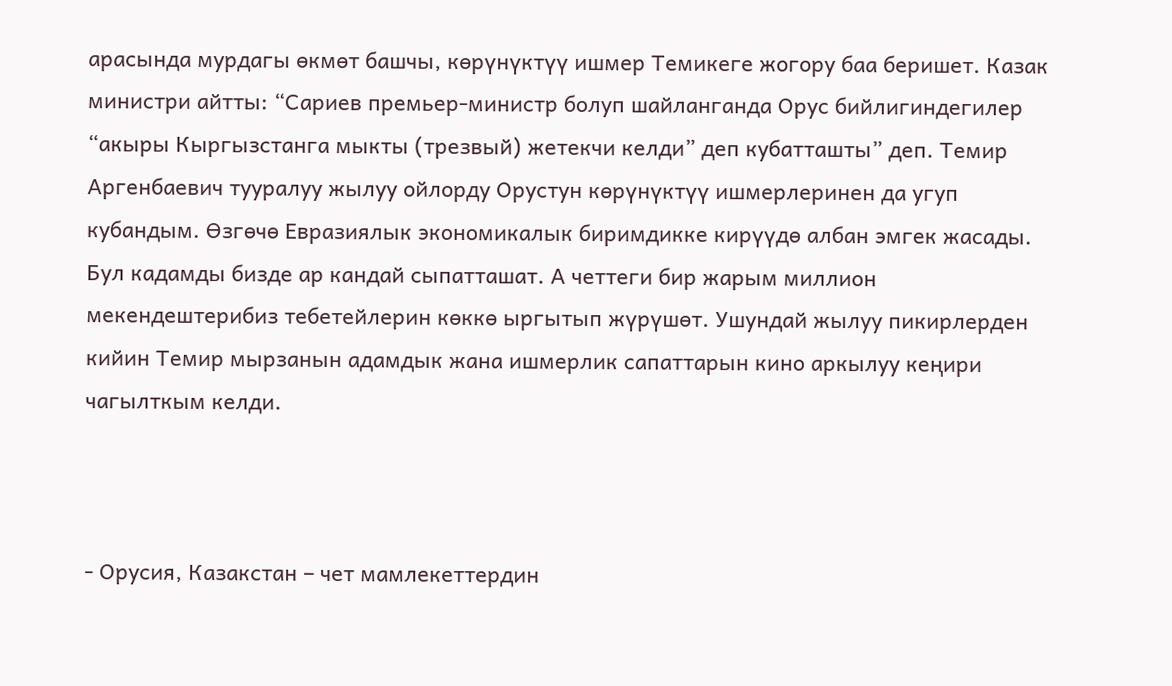арасында мурдагы өкмөт башчы, көрүнүктүү ишмер Темикеге жогору баа беришет. Казак министри айтты: “Сариев премьер-министр болуп шайланганда Орус бийлигиндегилер “акыры Кыргызстанга мыкты (трезвый) жетекчи келди” деп кубатташты” деп. Темир Аргенбаевич тууралуу жылуу ойлорду Орустун көрүнүктүү ишмерлеринен да угуп кубандым. Өзгөчө Евразиялык экономикалык биримдикке кирүүдө албан эмгек жасады. Бул кадамды бизде ар кандай сыпатташат. А четтеги бир жарым миллион мекендештерибиз тебетейлерин көккө ыргытып жүрүшөт. Ушундай жылуу пикирлерден кийин Темир мырзанын адамдык жана ишмерлик сапаттарын кино аркылуу кеңири чагылткым келди.



- Орусия, Казакстан – чет мамлекеттердин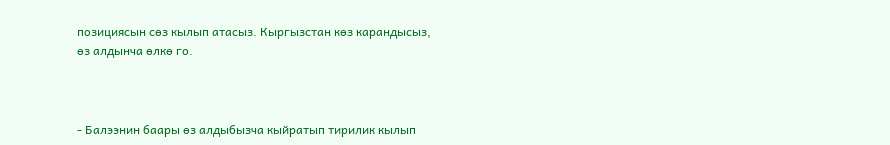позициясын сөз кылып атасыз. Кыргызстан көз карандысыз, өз алдынча өлкө го.



- Балээнин баары өз алдыбызча кыйратып тирилик кылып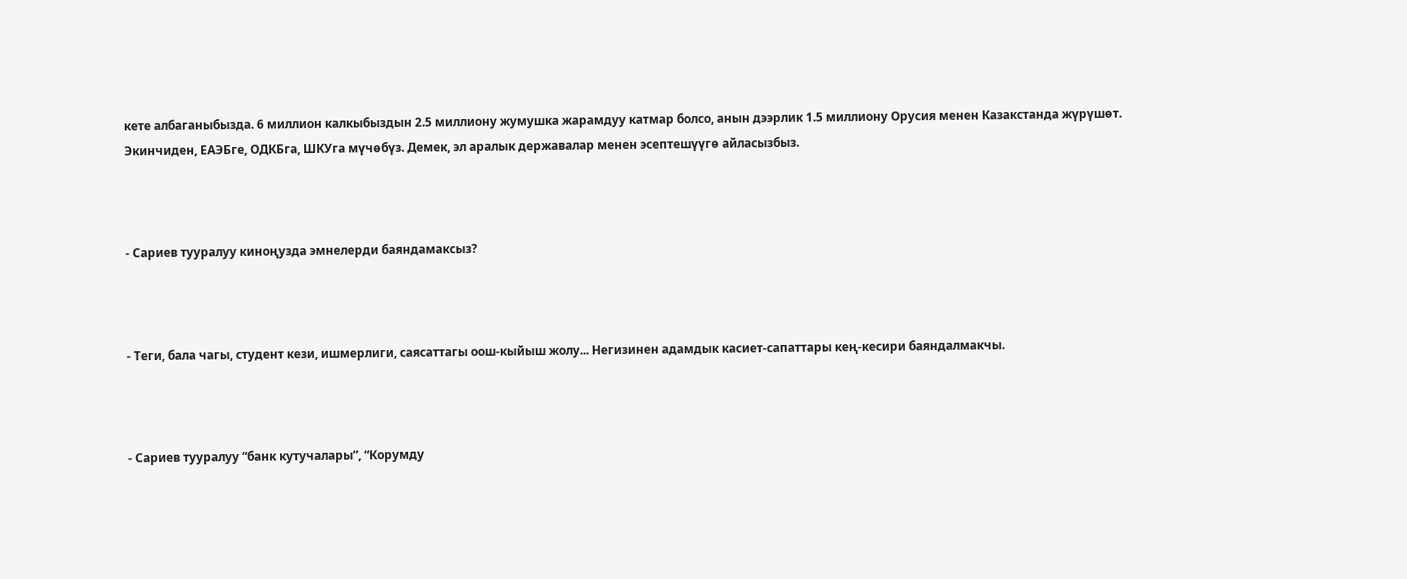кете албаганыбызда. 6 миллион калкыбыздын 2.5 миллиону жумушка жарамдуу катмар болсо, анын дээрлик 1.5 миллиону Орусия менен Казакстанда жүрүшөт. Экинчиден, ЕАЭБге, ОДКБга, ШКУга мүчөбүз. Демек, эл аралык державалар менен эсептешүүгө айласызбыз.



- Сариев тууралуу киноңузда эмнелерди баяндамаксыз?



- Теги, бала чагы, студент кези, ишмерлиги, саясаттагы оош-кыйыш жолу... Негизинен адамдык касиет-сапаттары кең-кесири баяндалмакчы.



- Сариев тууралуу “банк кутучалары”, “Корумду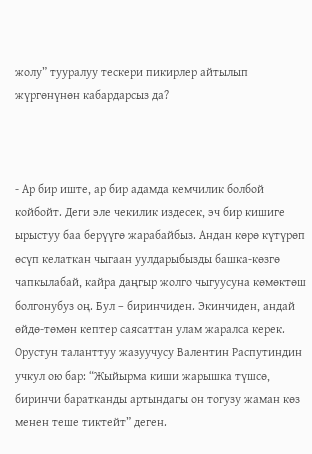жолу” тууралуу тескери пикирлер айтылып жүргөнүнөн кабардарсыз да?



- Ар бир иште, ар бир адамда кемчилик болбой койбойт. Деги эле чекилик издесек, эч бир кишиге ырыстуу баа берүүгө жарабайбыз. Андан көрө күтүрөп өсүп келаткан чыгаан уулдарыбызды башка-көзгө чапкылабай, кайра даңгыр жолго чыгуусуна көмөктөш болгонубуз оң. Бул – биринчиден. Экинчиден, андай өйдө-төмөн кептер саясаттан улам жаралса керек. Орустун таланттуу жазуучусу Валентин Распутиндин учкул ою бар: “Жыйырма киши жарышка түшсө, биринчи баратканды артындагы он тогузу жаман көз менен теше тиктейт” деген.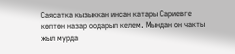Саясатка кызыккан инсан катары Сариевге көптөн назар оодарып келем. Мындан он чакты жыл мурда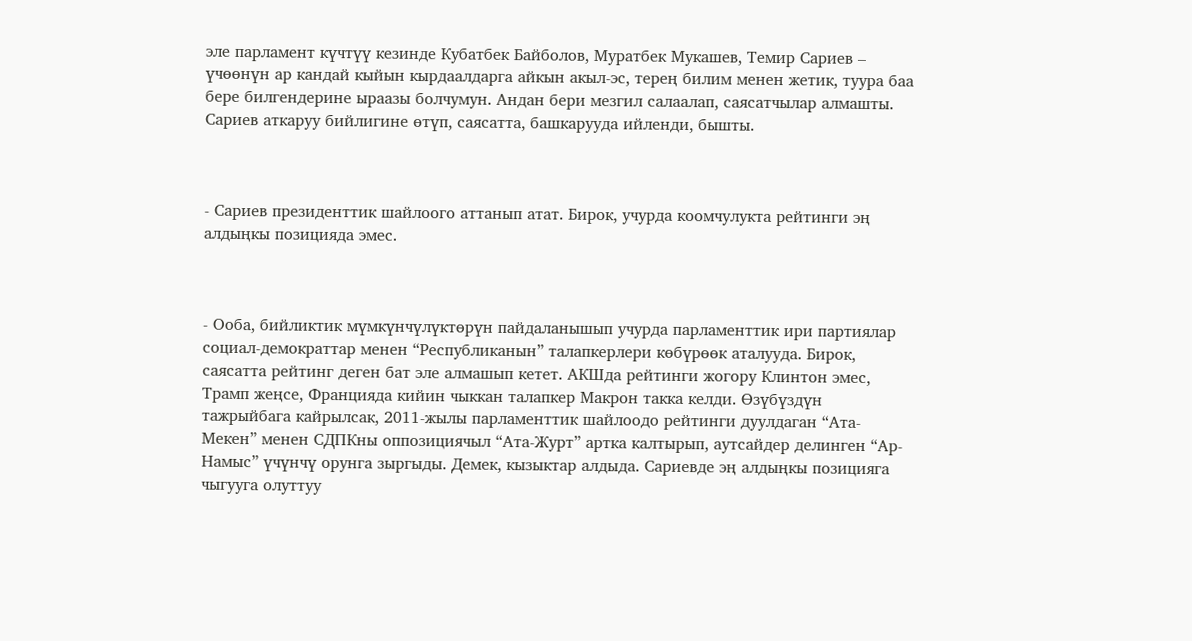эле парламент күчтүү кезинде Кубатбек Байболов, Муратбек Мукашев, Темир Сариев – үчөөнүн ар кандай кыйын кырдаалдарга айкын акыл-эс, терең билим менен жетик, туура баа бере билгендерине ыраазы болчумун. Андан бери мезгил салаалап, саясатчылар алмашты. Сариев аткаруу бийлигине өтүп, саясатта, башкарууда ийленди, бышты.



- Сариев президенттик шайлоого аттанып атат. Бирок, учурда коомчулукта рейтинги эң алдыңкы позицияда эмес.



- Ооба, бийликтик мүмкүнчүлүктөрүн пайдаланышып учурда парламенттик ири партиялар социал-демократтар менен “Республиканын” талапкерлери көбүрөөк аталууда. Бирок, саясатта рейтинг деген бат эле алмашып кетет. АКШда рейтинги жогору Клинтон эмес, Трамп жеңсе, Францияда кийин чыккан талапкер Макрон такка келди. Өзүбүздүн тажрыйбага кайрылсак, 2011-жылы парламенттик шайлоодо рейтинги дуулдаган “Ата-Мекен” менен СДПКны оппозициячыл “Ата-Журт” артка калтырып, аутсайдер делинген “Ар-Намыс” үчүнчү орунга зыргыды. Демек, кызыктар алдыда. Сариевде эң алдыңкы позицияга чыгууга олуттуу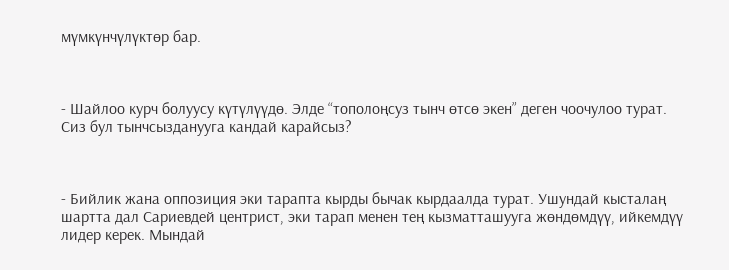мүмкүнчүлүктөр бар.



- Шайлоо курч болуусу күтүлүүдө. Элде “тополоңсуз тынч өтсө экен” деген чоочулоо турат. Сиз бул тынчсызданууга кандай карайсыз?



- Бийлик жана оппозиция эки тарапта кырды бычак кырдаалда турат. Ушундай кысталаң шартта дал Сариевдей центрист, эки тарап менен тең кызматташууга жөндөмдүү, ийкемдүү лидер керек. Мындай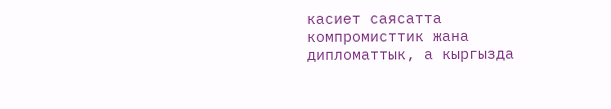касиет саясатта компромисттик жана дипломаттык, а кыргызда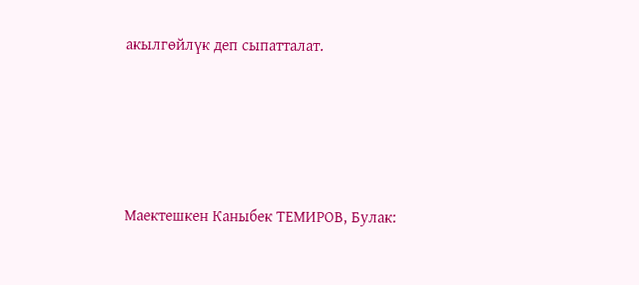акылгөйлүк деп сыпатталат.





Маектешкен Каныбек ТЕМИРОВ, Булак: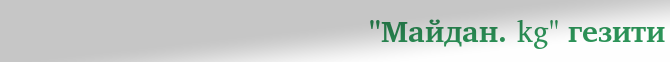"Майдан. kg" гезити